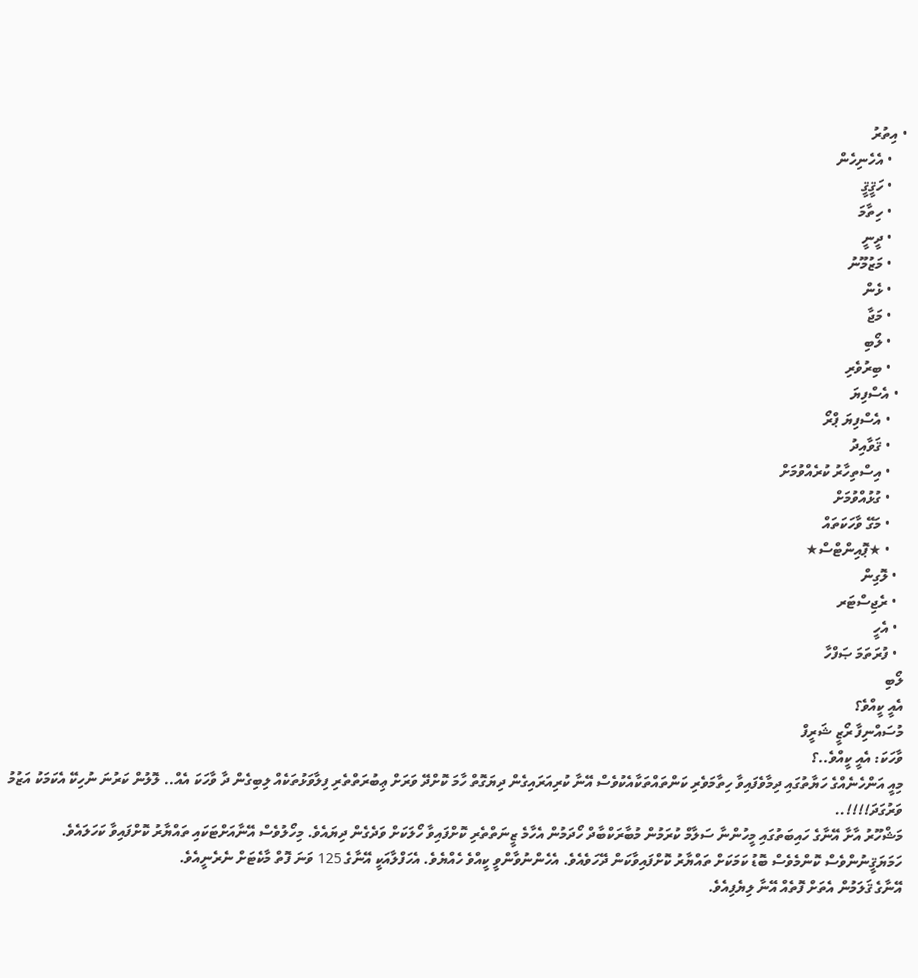• އިތުރު
    • އެހެނިހެން
    • ހަޤީޤީ
    • ހިތާމަ
    • ދީނީ
    • މަޒުމޫނު
    • ޅެން
    • މަޖާ
    • ލޯބި
    • ބިރުވެރި
  • އެސްފިޔަ
    • އެސްފިޔަ ޕްރޯ
    • ޤަވާއިދު
    • އިސްތިހާރު ކުރެއްވުމަށް
    • ގުޅުއްވުމަށް
    • މަގޭ ވާހަކަތައް
    • ★ޕޮއިންޓްސް★
  • ލޮގިން
  • ރެޖިސްޓަރ
  • އެހީ
  • ފުރަތަމަ ޞަފްހާ
ލޯބި
އެއީ ކީއްވެ؟
މުސައްނިފާ ރޯޒީ ޝަރީފް
ވާހަކަ: އެއީ ކީއްވެ..؟
މިއީ އަންހެނެއްގެ ހަޔާތުގައި ދިމާވެފައިވާ ހިތާމަވެރި ކަންތައްތަކާއެކުވެސް އޭނާ ކުރިއަރައިގެން ދިޔަގޮތް ހާމަ ކޮށްދޭ ވަރަށް ޢިބުރަތްތެރި ފިލާވަޅުތަކެއް ލިބިގެން ދާ ވާހަކަ އެއް.. ލޮލުން ކަރުނަ ނުހިކޭ އެކަމަކު އަޒުމު ވަރުގަދަ!!!!..
މަޝްހޫރު އާށާ އޭނާގެ ހައިބަތުގައި މީހުންނާ ސަލާމް ކުރަމުން މުބާރަކްބާދް ހޯދަމުން އެހާމެ ޒީނަތްތެރި ކޮށްފައިވާ ހޯލަކަށް ވަދެގެން ދިޔައެވެ. މިހޯލުވެސް އޭނާއަށްޓަކައި ތައްޔާރު ކޮށްފައިވާ ކަހަލައެވެ. ހަމަޔަޤީނުންވެސް ކޮންމެވެސް ބޮޑު ކަމަކަށް ތައްޔާރު ކޮށްފައިވާކަން ދޭހަވެއެވެ. އެހެންނުވާންވީ ކީއްވެ ހެއްޔެވެ. އެހަފްލާއަކީ އޭނާގެ 125 ވަނަ ފޮތް މާކެޓަށް ނެރެނީއެވެ.
އޭނާގެ ޤަލަމުން އެތަށް ފޮތެއް އޭނާ ލިޔެފިއެވެ.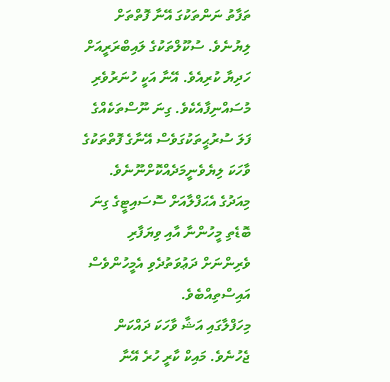ތަފާތު ނަންތަކުގަ އޭނާ ފޮތްތަށް ލިޔުނެވެ. ސުކޫލްތަކުގެ ލައިބްރަރީއަށް ހަދިޔާ ކުރިއެވެ. އޭނާ އަކީ ހުނަރުވެރި މުސައްނިފާއެކެވެ. ގިނަ ނޫސްތަކެއްގެ ފަލަ ސުރުޙީތަކުގަވެސް އޭނާގެ ފޮތްތަކުގެ ވާހަކަ ލިޔެވެނީމަދެއްކޮށްނޫނެވެ. މިއަދުގެ އެޙަފްލާއަށް ސޮސައިޓީގެ ގިނަ ބޮޑެތި މީހުންނާ އާއި ވިޔަފާރި ވެރިންނަށް ދަޢުވަތުދެވި އެމީހުންވެސް އައިސްތިއްބެވެ.
މިހަފްލާގައި އަޝާ ވާހަކަ ދައްކަން ޖެހުނެވެ. މައިކް ކާރީ ހުރެ އޭނާ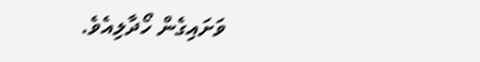ވަށައިގެން ހޯދާލިއެވެ.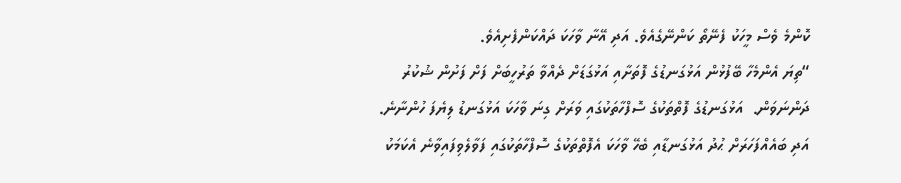ކޮންމެ ވެސް މީހަކު ފެނޭތޯ ކަންނޭގެއެވެ. އަދި އޭނާ ވާހަކަ ދައްކަންފެށިއެވެ.
“ތިޔަ އެންމެހާ ބޭފުޅުން އަޅުގަނޑުގެ ފޮތަށާއި އަޅުގަޑަށް ދެއްވާ ތަރުހީބަށް ފަށް ފަށުން ޝުކުރު ދަންނަވަން.  އަޅުގަނޑުގެ ފޮތްތަކުގެ ސޮފްހާތަކުގައި ވަރަށް ގިނަ ވާހަކަ އަޅުގަނޑު ލިޔެފަ ހުންނާނެ. އަދި ބައެއްފަހަރަށް ޙުދު އަޅުގަނޑާއި ބެހޭ ވާހަކަ އެފޮތްތަކުގެ ސޮފްހާތަކުގައި ފަވާލެވިފައިވާނެ އެކަމަކު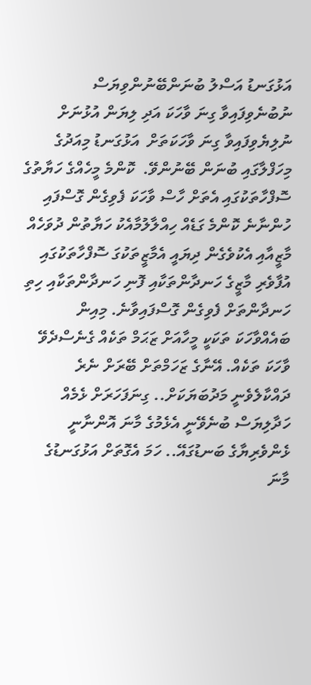އަޅުގަނޑު އަސްލު ބުނަންބޭނުންވިޔަސް ނުބުނެވިފައިވާ ގިނަ ވާހަކަ އަދި ލިޔަން އުޅުނަށް ނުލިޔެވިފައިވާ ގިނަ ވާހަކަތަށް  އަޅުގަނޑު މިއަދުގެ މިހަފްލާގައި ބުނަން ބޭނުންވޭ.  ކޮންމެ މީހެއްގެ ހަޔާތުގެ ސޮފްހާތަކުގައި އެތަށް ހާސް ވާހަކަ ފެވިގެން ގޮސްފައި ހުންނާނެ ކޮންމެ ގަޑެއް ހިއްލާލުމާއެކު ހަޔާތުން ދުވަހެއް މާޒީއާއި އެކުވެގެން ދިޔައީ އެމާޒީތަކުގަ ސޮފްހާތަކުގައި އުފާވެރި މާޒީގެ ހަނދާންތަކާއި ފޮނި ހަނދާންތަކާއި ހިތި ހަނދާންތަށް ފެވިގެން ގޮސްފައިވާނެ. މިއިން ބައެއްވާހަކަ ތަކަކީ މީހާއަށް ޒަޙަމް ތަކެއް ގެނެސްދެވޭ ވާހަކަ ތަކެއް. އޭނާގެ ޒަހަމްތަށް ބޭރަށް ނެރެ ދައްކާލެވެނީ މަދުބަޔަކަށް.. ގިނަފަހަރަށް ޅެމެއް ހަދާލިޔަސް ބުނެވޭނީ އެޅެމުގެ މާނަ އޮންނާނީ ޅެންވެރިޔާގެ ބަނޑުގައޭ.. ހަމަ އެގޮތަށް އަޅުގަނޑުގެ މާނަ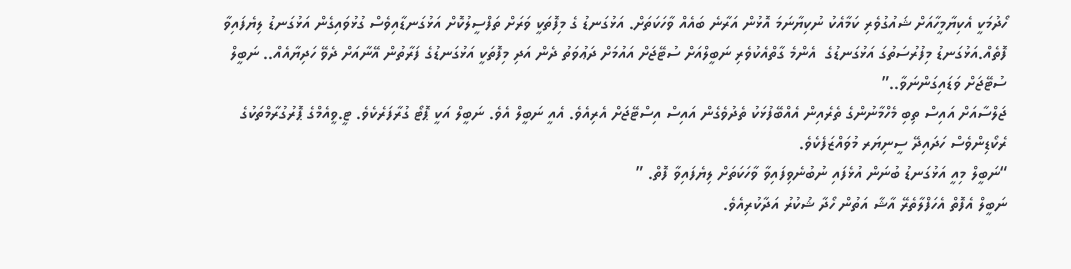ހޯދުމަކީ އެކިޔާމީހާއަށް ޝައުގުވެރި ކަމާއެކު ނުކިޔާނަމަ އޮޅުން އަރާނެ ބައެއް ވާހަކަތަށް. އަޅުގަނޑު ގެ މިފޮތަކީ ވަރަށް ތަފްސީލުކޮށް އަޅުގަނޑާއިވެސް ގުޅުވައިގެން އަޅުގަނޑު ލިޔެފައިވާ ފޮތެއް.އަޅުގަނޑު މިފުރުސަތުގަ އަޅުގަނޑުގެ  އެންމެ ގާތްއެކުވެރި ނަބީލްއަށް ސުޓޭޖަށް އައުމަށް ދަޢުވަތު ދެން އަދި މިފޮތަކީ އަޅުގަނޑުގެ ފަރާތުން އޭނާއަށް ދެވޭ ހަދިޔާއެއް.. ނަބީލް ސުޓޭޖަށް ވަޑައިގަންނަވާ..”
ޖަލްސާއަށް އައިސް ތިބި މެހްމާނުންގެ ތެރެއިން އެއްބޭފުޅަކު ތެދުވެގެން އައިސް އިސްޓޭޖަށް އެރިއެވެ. އެއީ ނަބީލް އެވެ. ނަބީލް އަކީ ޕޮޓޯ ގުރާފަރެކެވެ. ޓީ.ވީއެމްގެ ޕޮރުގުރާމްތަކުގެ ރެކޯޑިންވެސް ހަދައިދޭ ސީނިޔަރ މުވައްޒަފެކެވެ.
“ނަބީލް މިއީ އަޅުގަނޑު ބުނަން އުޅެފައި ނުބުނެވިފައިވާ ވާހަކަތަށް ލިޔެފައިވާ ފޮތް. ”
ނަބީލް އެފޮތް އެހަފްލާތެރޭ އާޝާ އަތުން ހޯދާ ޝުކުރު އަދާކުރިއެވެ.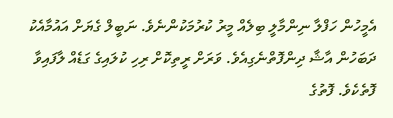އެމީހުން ހަފްލާ ނިންމާލީ ބިލެއް މީރު ކުރުމަކުންނެވެ. ނަބީލް ގެޔަށް އައުމާއެކު ދަބަހުން އާޝާ ދިންފޮތްނެގިއެވެ. ވަރަށް ރީތިކޮށް ރިހި ކުލައިގެ ގަޑެއް ލާފައިވާ ފޮތެކެވެ. ފޮތުގެ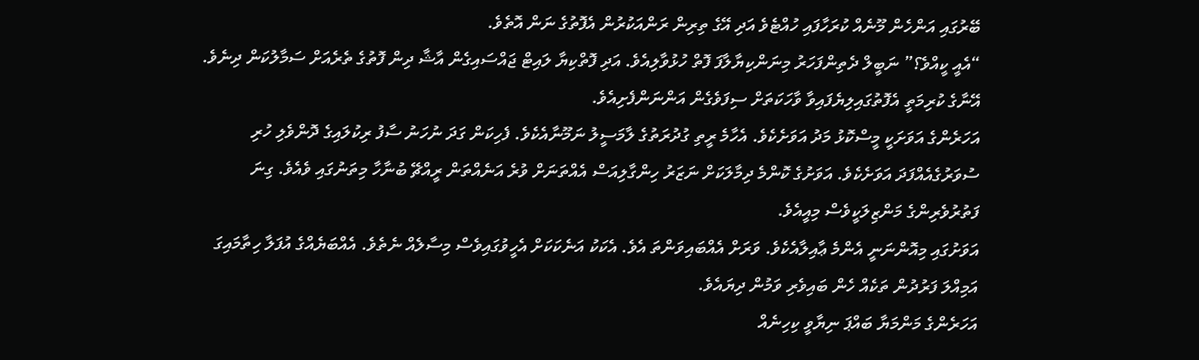ބޭރުގައި އަންހެން މޫނެއް ކުރަހާފައި ހުއްޓެވެ އަދި އޭގެ ތިރިން ރަންއަކުރުން އެފޮތުގެ ނަން އޮތެވެ.
“އެއީ ކީއްވެ؟” ނަބީލް ދެތިންފަހަރު މިނަންކިޔާލާފަ ފޮތް ހުޅުވާލިއެވެ. އަދި ފޮތްކިޔާ ލައިޓް ޖައްސައިގެން އާޝާ ދިން ފޮތުގެ ތެރެއަށް ސަމާލުކަން ދިނެވެ. އޭނާގެ ކުރިމަތީ އެފޮތުގައިލިޔެފައިވާ ވާހަކަތަށް ސިފަވެގެން އަންނަންފެށިއެވެ.
އަހަރެންގެ އަވަށަކީ މީސްކޮޅު މަދު އަވަށެކެވެ. އެހާމެ ރީތި ގުދުރަތުގެ ލާމަސީލު ނަމޫނާއެކެވެ. ފެހިކަން ގަދަ ނުހަނު ސާފު ރިކުލައިގެ ދޮންވެލި ހުރި ސުވަރުގެއެއްފަދަ އަވަށެކެވެ. އަވަށުގެ ކޮންމެ ދިމާލަކަށް ނަޒަރު ހިންގާލިއަސް އެއްތަނަށް ވުރެ އަނެއްތަން ރީއްޗޭ ބުނާހާ މިތަނުގައި ވެއެވެ. ގިނަ ފަތުރުވެރިންގެ މަންޒިލަކީވެސް މިއީއެވެ.
އަވަށުގައި މިއޮންނަނީ އެންމެ ޢާއިލާއެކެވެ. ވަރަށް އެއްބައިވަންތަ އެވެ. އެކަކު އަނެކަކަށް އެހީވުގައިވެސް މިސާލެއް ނެތެވެ. އެއްބަޔެއްގެ އުފަލާ ހިތާމައިގަ އަމިއްލަ ފަރުދުން ތަކެއް ހެން ބައިވެރި ވަމުން ދިޔައެވެ.
އަހަރެންގެ މަންމަޔާ ބައްޕަ ނިޔާވީ ކިހިނެއް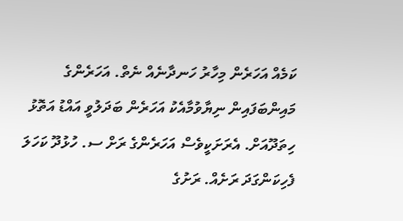ކަމެއް އަހަރެން މިހާރު ހަނދާނެއް ނެތް. އަހަރެންގެ މައިންބަފައިން ނިޔާވުމާއެކު އަހަރެން ބަދަލުވީ އައްޑު އަތޮޅު ހިތަދޫއަށް. އެރަށަކީވެސް އަހަރެންގެ ރަށް ސ. ހުޅުދޫ ކަހަލަ ފެހިކަންގަދަ ރަށެއް. ރަށުގެ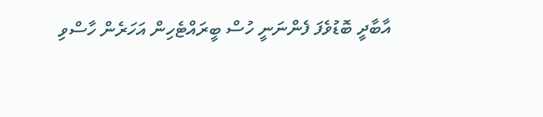އާބާދީ ބޮޑުވެފަ ފެންނަނީ ހުސް ބީރައްޓެހިން އަހަރެން ހާސްވި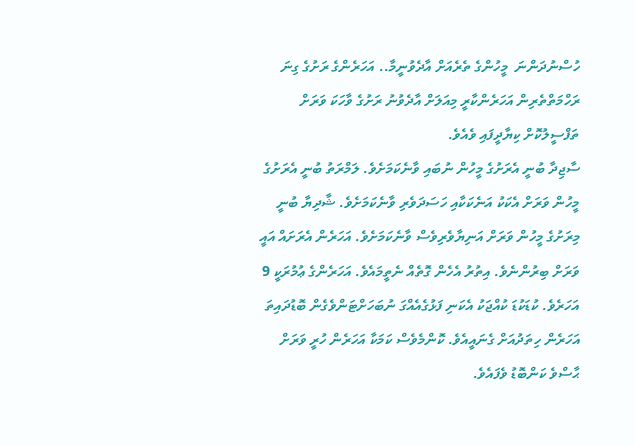ހުސްނުދަންނަ  މީހުންގެ ތެރެއަށް އާދެވުނީމާ.. އަހަރެންގެ ރަށުގެ ގިނަ ރަހްމަތްތެރިން އަހަރެންކާރީ މިއަލަށް އާދެވުނު ރަށުގެ ވާހަކަ ވަރަށް ތަފްސީލުކޮށް ކިޔާދީފައި ވެއެވެ.
ސާޖިދާ ބުނީ އެރަށުގެ މީހުން ނުބައި ވާނެކަމަށެވެ. ލަމްރަތު ބުނީ އެރަށުގެ މީހުން ވަރަށް އެކަކު އަނެކަކާއި ހަސަދަވެރި ވާނެކަމަށެވެ. ޝާދިޔާ ބުނީ މިރަށުގެ މީހުން ވަރަށް އަނިޔާވެރިވެސް ވާނެކަމަށެވެ. އަހަރެން އެރަށައް އައީ ވަރަށް ބިރުންނެވެ. އިތުރު އެހެން ގޮތެއް ނެތީމައެވެ. އަހަރެންގެ ޢުމުރަކީ 9 އަހަރެވެ. ކުޑަކުޑަ ކުއްޖަކު އެކަނި ފަޅުގެއެއްގަ ނުބަހަށްޓަންވެގެން ބޮޑުދައިތަ އަހަރެން ހިތަދުއަށް ގެނައީއެވެ. ކޮންމެވެސް ކަމަކާ އަހަރެން ހުރީ ވަރަށް ޙާސްވެ ކަންބޮޑު ވެފައެވެ.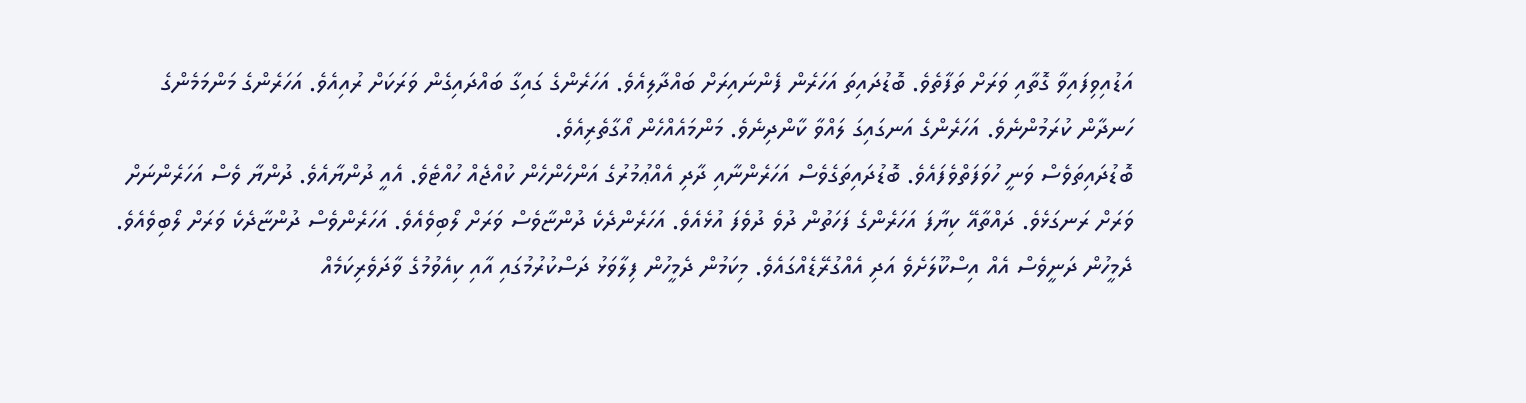އަޑުއިވިފައިވާ ގޮތާއި ވަރަށް ތަފާތެވެ. ބޮޑުދައިތަ އަހަރެން ފެންނައިރަށް ބައްދާލިއެވެ. އަހަރެންގެ ގައިގާ ބައްދައިގެން ވަރަކަށް ރުއިއެވެ. އަހަރެންގެ މަންމަމެންގެ ހަނދާން ކުރަމުންނެވެ. އަހަރެންގެ އަނގައިގަ ލައްވާ ކާންދިނެވެ. މަންމައެއްހެން އޯގާތެރިއެވެ.
ބޮޑުދައިތަވެސް ވަނީ ހުވަފަތްވެފައެވެ. ބޮޑުދައިތަގެވެސް އަހަރެންނާއި ދާދި އެއްޢުމުރުގެ އަންހެންހެން ކުއްޖެއް ހުއްޓެވެ. އެއީ ދުންޔާއެވެ. ދުންޔާ ވެސް އަހަރެންނަށް ވަރަށް ރަނގަޅެވެ. ދައްތާއޭ ކިޔާފަ އަހަރެންގެ ފަހަތުން ދުވެ ދުވެފަ އުޅެއެވެ. އަހަރެންދެކެ ދުންޏާވެސް ވަރަށް ލޯބިވެއެވެ. އަހަރެންވެސް ދުންޏާދެކެ ވަރަށް ލޯބިވެއެވެ. ދެމީހުން ދަނީވެސް އެއް އިސްކޫލަށެވެ އަދި އެއްގުރޭޑެއްގައެވެ. މިކަމުން ދެމީހުން ފިލާވަޅު ދަސްކުރުމުގައި އާއި ކިއެވުމުގެ ވާދަވެރިކަމެއް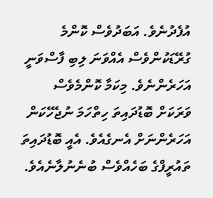އުފެދުނެވެ. އަބަދުވެސް ކޮންމެ ގުރޭޑަކުންވެސް އެއްވަނަ ލިބި ފާސްވަނީ އަހަރެންނެވެ. މިކަމާ ކޮންމެވެސް ވަރަކަށް ބޮޑުދައިތަ ހިތްހަމަ ނުޖެހޭކަން އަހަރެންނަށް އެނގެއެވެ. އެއީ ބޮޑުދައިތަ ތައުރީފްގެ ބަހެއްވެސް ބުނެނުލާނެއެވެ.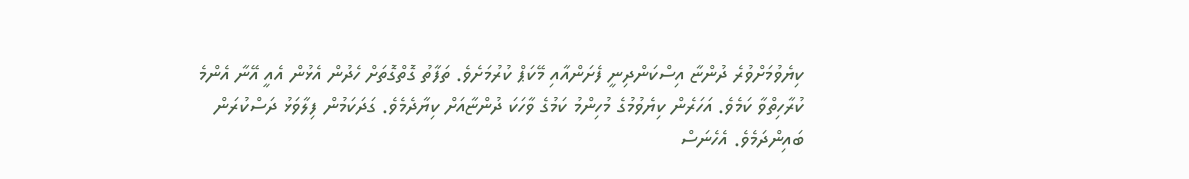ކިޔެވުމަށްވުރެ ދުންޏާ އިސްކަންދިނީ ފެށަންއާއި މޭކަޕް ކުރުމަށެވެ. ތަފާތު ގޮތްގޮތަށް ހެދުން އެޅުން އެއީ އޭނާ އެންމެ ކުރާހިތްވާ ކަމެވެ. އަހަރެން ކިޔެވުމުގެ މުހިންމު ކަމުގެ ވާހަކަ ދުންޏާއަށް ކިޔާދެމެވެ. ގަދަކަމުން ފިލާވަޅު ދަސްކުރަން ބައިންދަމެވެ. އެހެނަސް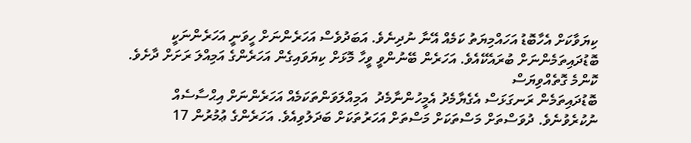ކިޔަވާކަށް އެހާބޮޑު އަހައްމިޔަތު ކަމެއް އޭނާ ނުދިނެވެ. އަބަދުވެސް އަހަރެންނަށް ހީވަނީ އަހަރެންނަކީ ބޮޑުދައިތަމެންނަށް ބުރައެކޭއެވެ. އަހަރެން ބޭނުންވީ ވީހާ މޮޅަށް ކިޔަވައިގެން އަހަރެންގެ އަމިއްލަ ރަށަށް ދާށެވެ. ކޮންމެ ގޮތެއްވިޔަސް
ބޮޑުދައިތަމެން ރަނގަޅަސް އެގެޔާމެދު އެމީހުންނާމެދު  އަމިއްލަވަންތަކަމެއް އަހަރެންނަށް އިޙްސާސެއް ނުކުރެވުނެވެ. ދުވަސްތަށް މަސްތަކަށް މަސްތަށް އަހަރުތަކަށް ބަދަލުވިއެވެ. އަހަރެންގެ ޢުމުރުން 17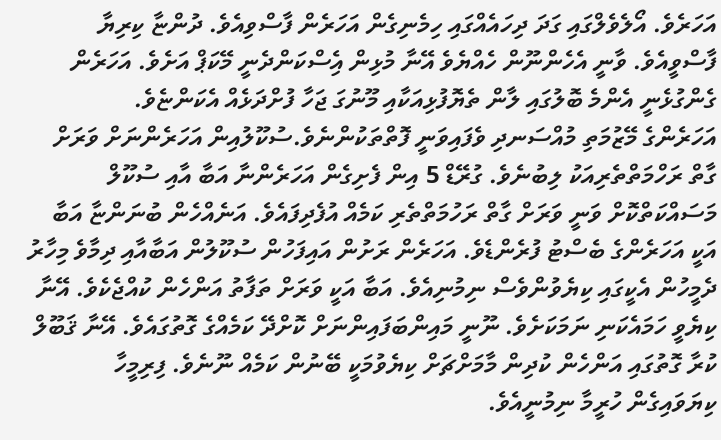އަހަރެވެ. އޯލެވެލްގައި ގަދަ ދިހައެއްގައި ހިމެނިގެން އަހަރެން ފާސްވިއެވެ. ދުންޏާ ކިރިޔާ ފާސްވީއެވެ. ވާނީ އެހެންނޫން ހެއްޔެވެ އޭނާ މުޅިން އެިސްކަންދެނީ މޭކަޕް އަށެވެ. އަހަރެން ގެންގުޅެނީ އެންމެ ބޮލުގައި ލާން ތެޔޮފުޅިއަކާއި މޫނުގަ ޖަހާ ފުށްދަޅެއް އެކަންޏެވެ.
އަހަރެންގެ މޭޒުމަތި މުއްސަނދި ވެފައިވަނީ ފޮތްތަކުންނެވެ.ސުކޫލުއިން އަހަރެންނަށް ވަރަށް ގާތް ރަހްމަތްތެރިއަކު ލިބުނެވެ. ގުރޭޑް 5 އިން ފެށިގެން އަހަރެންނާ އަބާ އާއި ސުކޫލް މަސައްކަތްކޮށް ވަނީ ވަރަށް ގާތް ރަހުމަތްތެރި ކަމެއް އުފެދިފައެވެ. އަނެއްހެން ބުނަންޏާ އަބާ އަކީ އަހަރެންގެ ބެސްޓު ފުރެންޑެވެ. އަހަރެން ރަށުން އައިފަހުން ސުކޫލުން އަބާއާއި ދިމާވެ މިހާރު ދެމީހުން އެކީގައި ކިޔެވުންވެސް ނިމުނިއެވެ. އަބާ އަކީ ވަރަށް ތަފާތު އަންހެން ކުއްޖެކެވެ. އޭނާ ކިޔެވީ ހަމައެކަނި ނަމަކަށެވެ. ނޫނީ މައިންބަފައިންނަށް ކޮށްދޭ ކަމެއްގެ ގޮތުގައެވެ. އޭނާ ޤަބޫލް ކުރާ ގޮތުގައި އަންހެން ކުދިން މާމަށްޗަށް ކިޔެވުމަކީ ބޭނުން ކަމެއް ނޫނެވެ. ފިރިމީހާ ކިޔަވައިގެން ހުރީމާ ނިމުނީއެވެ.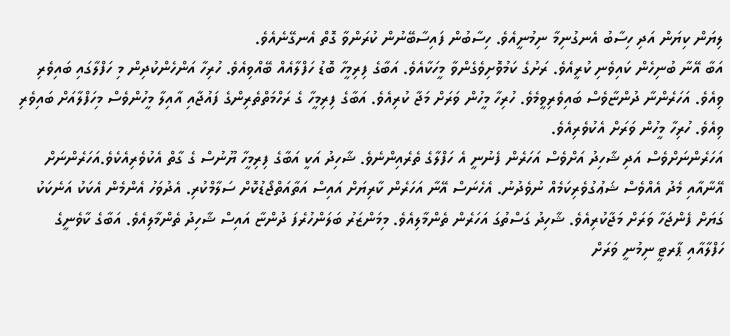ލިޔަން ކިޔަން އަދި ހިސާބު އެނގުނިމާ ނިމުނީއެވެ. ހިސާބުން ފައިސާބޭނުން ކުރަންވާ ގޮތް އެނގޭނެއެވެ.
އަބާ އޭނާ ބުނިހެން ކައިވެނި ކުރީއެވެ. ރަށުގެ ކަމުވޮށިވެގެންވާ މީހަކާއެވެ. އަބާގެ ފިރިމީހާ ބޮޑު ހަފްލާއެއް ބޭއްވިއެވެ. ހުރިހާ އަންހެންކުދިން މި ހަފްލާގައި ބައިވެރި ވިއެވެ. އަހަރެންނާ ދުންޏާވެސް ބައިވެރިވީމެވެ. ހުރިހާ މީހުން ވަރަށް މަޖާ ކުރިއެވެ. އަބާގެ ފިރިމީހާ ގެ ރަހްމަތްތެރިންގެ ފައުޖާއި އާއިލާ މީހުންވެސް މިހަފްލާއަށް ބައިވެރި ވިއެވެ. ހުރިހާ މީހުން ވަރަށް އެކުވެރިއެވެ.
އަހަރެންނަށްވެސް އަދި ޝާހިދު އަށްވެސް އަހަރެން ފެނުނީ އެ ހަފްލާގެ ތެރެއިންނެވެ. ޝާހިދު އަކީ އަބާގެ ފިރިމީހާ ޔޫނުސް ގެ ގާތް އެކުވެރިއެކެވެ.އަހަރެންނަށް އޭނާއާއި މެދު އެއްވެސް ޝަޢުގުވެރިކަމެއް ނުވެދުނު. އެހެނަސް އޭނާ އަހަރެން ކާރިޔަށް އައިސް އަތާއަތްޖޯޑުކޮށް ސަލާމްކުރި. އެދުވަހު އެންމެން އެކަކު އަނެކަކު ގަޔަށް ފެންޖަހާ ވަރަށް މަޖާކުރިއެވެ. ޝާހިދު ގަސްތުގަ އަހަރެން ތެންމާލިއެވެ. މިމަންޒަރު ބަލަންހުރެފަ ދުންޏާ އައިސް ޝާހިދު ތެންމާލިއެވެ. އަބާގެ ކާވެނީގެ ހަފްލާއާއި ޕާރޓީ ނިމުނީ ވަރަށް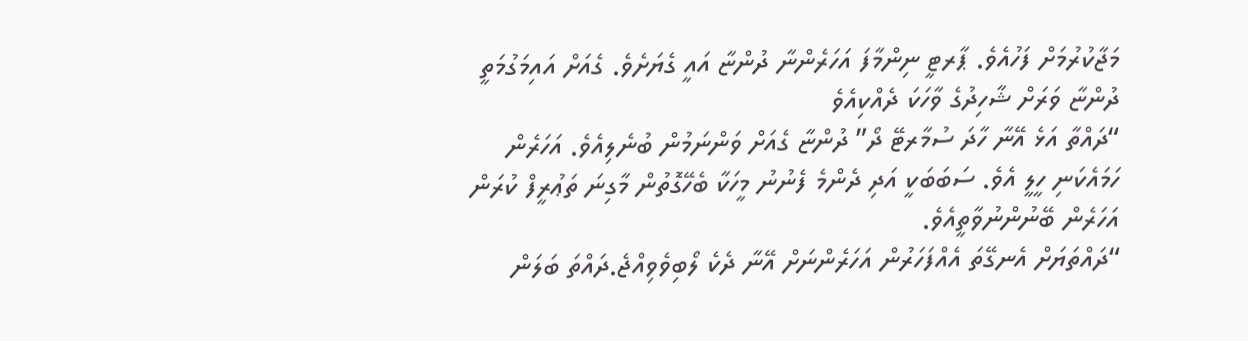މަޖާކުރުމަށް ފަހުއެވެ. ޕާރޓީ ނިންމާފަ އަހަރެންނާ ދުންޏާ އައީ ގެޔަށެވެ. ގެއަށް އައިމަގުމަތީ ދުންޏާ ވަރަށް ޝާހިދުގެ ވާހަކަ ދެއްކިއެވެ
“ދައްތާ އަޅެ އޭނާ ހާދަ ސުމާރޓޭ ދޯ” ދުންޏާ ގެއަށް ވަންނަމުން ބުނެލިއެވެ. އަހަރެން ހަމައެކަނި ހީލީ އެވެ. ސަބަބަކީ އަދި ދެންމެ ފެނުނު މީހަކާ ބެހޭގޮތުން މާގިނަ ތަޢުރީފް ކުރަން އަހަރެން ބޭނުންނުވާތީއެވެ.
“ދައްތަޔަށް އެނގޭތަ އެއްފަހަރުން އަހަރެންނަށް އޭނާ ދެކެ ލޯބިވެވިއްޖެ.ދައްތަ ބަލަން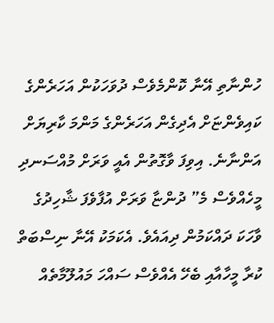ހުންނާތި އޭނާ ކޮންމެވެސް ދުވަހަކުން އަހަރެންގެ ކައިވެންޏަށް އެދިގެން އަހަރެންގެ މަންމަ ކާރިޔަށް އަންނާނެ. އިވިފަ ވާގޮތުން އެއީ ވަރަށް މުއްސަނދި މީހެއްވެސް މެ” ދުންޏާ ވަރަށް އުފާވެފަ ޝާހިދުގެ ވާހަކަ ދައްކަމުން ދިއައެވެ. އެކަމަކު އޭނާ ނިސްބަތް ކުރާ މީހާއާއި ބެހޭ އެއްވެސް ސައްހަ މައުލޫމާތެއް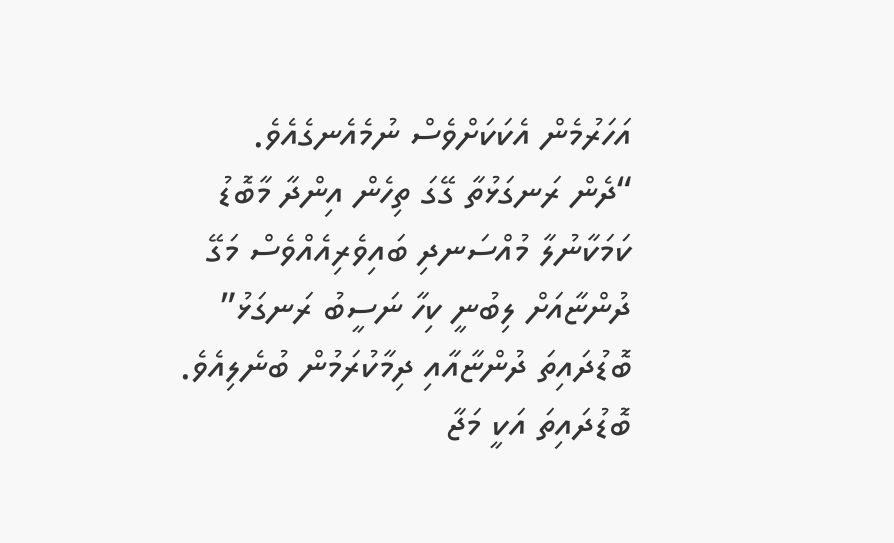އަހަރުމެން އެކަކަށްވެސް ނުމެއެނގެއެވެ.
“ދެން ރަނގަޅުތާ ގޭގަ ތިހެން އިންދާ މާބޮޑު ކަމަކާނުލާ މުއްސަނދި ބައިވެރިއެއްވެސް މަގޭ ދުންޏާއަށް ލިބުނީ ކިހާ ނަސީބު ރަނގަޅު” ބޮޑުދައިތަ ދުންޏާއާއި ދިމާކުރަމުން ބުނެލިއެވެ. ބޮޑުދައިތަ އަކީ މަޖާ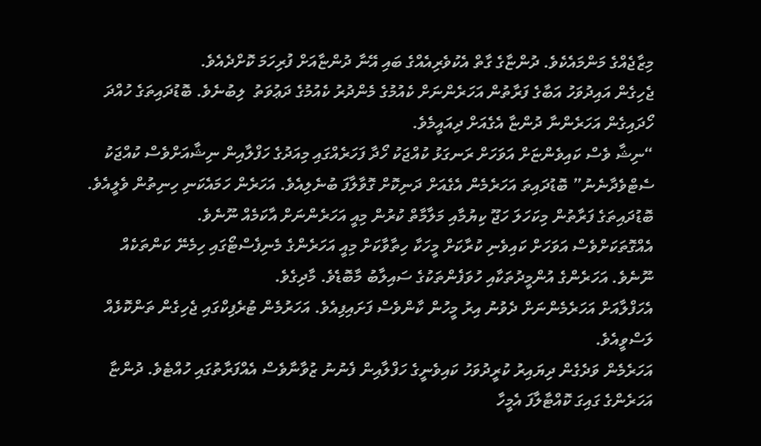މިޒާޖެއްގެ މަންމައެކެވެ. ދުންޏާގެ ގާތް އެކުވެރިއެއްގެ ބައި އޭނާ ދުންޏާއަށް ފުރިހަމަ ކޮށްދެއެވެ.
ޖެހިގެން އައިދުވަހު އަބާގެ ފަރާތުން އަހަރެންނަށް ކެއުމުގެ މެންދުރު ކެއުމުގެ ދަޢުވަތު  ލިބުނެވެ. ބޮޑުދައިތަގެ ހުއްދަ ހޯދައިގެން އަހަރެންނާ ދުންޏާ އެގެއަށް ދިއައީމެވެ.
“ނިޝާ ވެސް ކައިވެންޏަށް އަވަހަށް ރަނގަޅު ކުއްޖަކު ހޯދާ ފަހަރެއްގައި މިއަދުގެ ހަފްލާއިން ނިޝާއަށްވެސް ކުއްޖަކު ސެޓްވެދާނެނު” ބޮޑުދައިތަ އަހަރެމެން އެގެއަށް ދަނިކޮށް ގޮވާލާފަ ބުނެލިއެވެ. އަހަރެން ހަމައެކަނި ހިނިތުން ވެލީއެވެ. ބޮޑުދައިތަގެ ފަރާތުން މިކަހަލަ ހަޖޫ ކިޔުމާއި މަލާމާތް ކުރުން މިއީ އަހަރެންނަށް އާކަމެއް ނޫނެވެ.
އެއްގޮތަކަށްވެސް އަވަހަށް ކައިވެނި ކުރާކަށް މީހަކާ ހިތާވާކަށް މިއީ އަހަރެންގެ މެނިފެސްޓޯގައި ހިމެނޭ ކަންތަކެއް ނޫނެވެ. އަހަރެންގެ އުންމީދުތަކާއި ހުވަފެންތަކުގެ ސައިލާބު މާބޮޑެވެ. މާދިގެވެ.
އެހަފްލާއަށް އަހަރެމެންނަށް ދެވުނު އިރު މީހުން ކާންވެސް ފަށައިފިއެވެ. އަހަރުމެން ޓުރެފިކްގައި ޖެހިގެން ތަންކޮޅެއް ލަސްވީއެވެ.
އަހަރެމެން ވަދެގެން ދިޔައިރު ކުރީދުވަހު ކައިވެނީގެ ހަފްލާއިން ފެނުނު ޒުވާނާވެސް އެއްފަރާތުގައި ހުއްޓެވެ. ދުންޏާ އަހަރެންގެ ގައިގަ ކޮއްޓާލާފަ އެމީހާ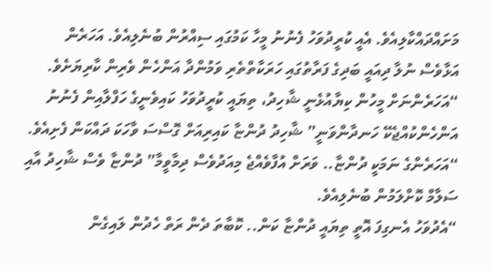މަށައްދައްކާލިއެވެ. އެއީ ކުރީދުވަހު ފެނުނު މީހާ ކަމުގައި ސިއްރުން ބުނެލިއެވެ. އަހަރެން އަޅާވެސް ނުލާ ދިއައީ ބަދިގެ ފަރާތުގައި ހަރަކާތްތެރި ވަމުންދާ އަންހެން ވެރިން ކާރިޔަށެވެ.
“އަހަރެންނަށް މީހުން ކިޔާއުޅެނީ ޝާހިދު، ތިޔައީ ކުރީދުވަހު ކައިވެނީގެ ހަފްލާއިން ފެނުނު އަންހެންކުއްޖެކޭ ހަނދާންވަނީ” ޝާހިދު ދުންޏާ ކައިރިއަށް ގޮސްސަ ވާހަކަ ދައްކަން ފެށިއެވެ.
“އަހަރެންގެ ނަމަކީ ދުންޏާ.. ވަރަށް އުފާވެއްޖެ މިއަދުވެސް ދިމާވީމާ” ދުންޏާ ވެސް ޝާހިދު އާއި ސަލާމް ކޮށްލަމުން ބުނެލިއެވެ.
“އެދުވަހު އެނގިފަ އޮތީ ތިޔައީ ދުންޏާ ކަން.. ކޮބާތަ ދެން ރަތް ހެދުން ލައިގެން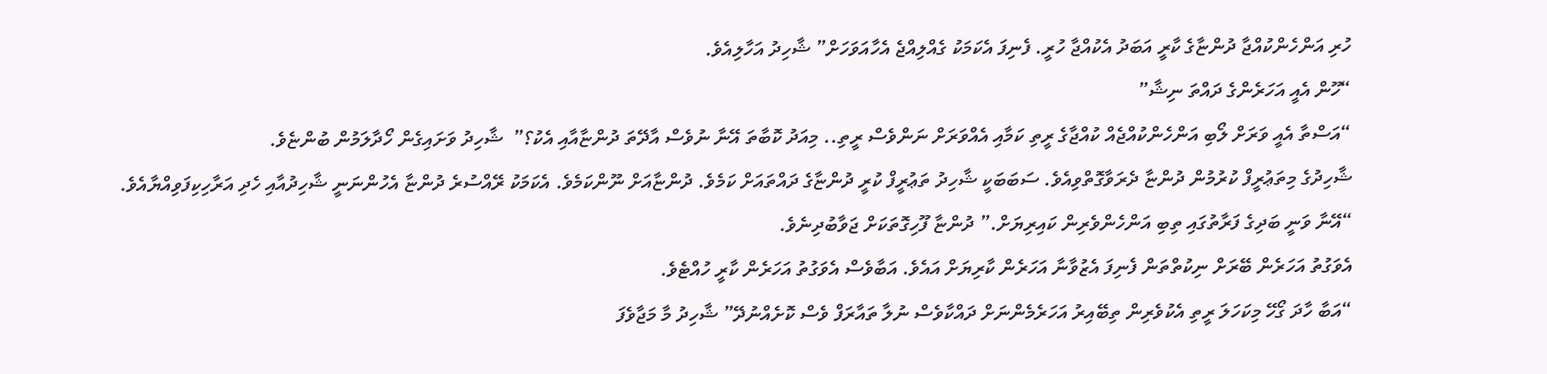ހުރި އަންހެންކުއްޖާ ދުންޏާގެ ކާރީ އަބަދު އެކުއްޖާ ހުރީ. ފެނިފަ އެކަމަކު ގެއްލިއްޖެ އެހާއަވަހަށް” ޝާހިދު އަހާލިއެވެ.
“ހޫން އެއީ އަހަރެންގެ ދައްތަ ނިޝާ”
“އަސްތާ އެއީ ވަރަށް ލޯބި އަންހެންކުއްޖެއް ކުއްޖާގެ ރީތި ކަމާއި އެއްވަރަށް ނަންވެސް ރީތި.. މިއަދު ކޮބާތަ އޭނާ ނުވެސް އާދޭތަ ދުންޏާއާއި އެކު؟”  ޝާހިދު ވަށައިގެން ހޯދާލަމުން ބުންޏެވެ.
ޝާހިދުގެ މިތަޢުރީފް ކުރުމުން ދުންޏާ ދެރަވާގޮތްވިއެވެ. ސަބަބަކީ ޝާހިދު ތަޢުރީފް ކުރީ ދުންޏާގެ ދައްތައަށް ކަމެވެ. ދުންޏާއަށް ނޫންކަމެވެ. އެކަމަކު ރޭއްސުރެ ދުންޏާ އެހުންނަނީ ޝާހިދުއާއި ހެދި އަރާހިކިފަވިއްޔާއެވެ.
“އޭނާ ވަނީ ބަދިގެ ފަރާތުގައި ތިބި އަންހެންވެރިން ކައިރިޔަށް.” ދުންޏާ ފޫހިގޮތަކަށް ޖަވާބުދިނެވެ.
އެވަގުތު އަހަރެން ބޭރަށް ނިކުތްތަން ފެނިފަ އެޒުވާނާ އަހަރެން ކާރިޔަށް އައެވެ. އަބާވެސް އެވަގުތު އަހަރެން ކާރީ ހުއްޓެވެ.
“އަބާ ހާދަ ގޯހޭ މިކަހަލަ ރީތި އެކުވެރިން ތިބޭއިރު އަހަރެމެންނަށް ދައްކާވެސް ނުލާ ތައާރަފް ވެސް ކޮށެއްނުދޭ” ޝާހިދު މާ މަޖާވެފަ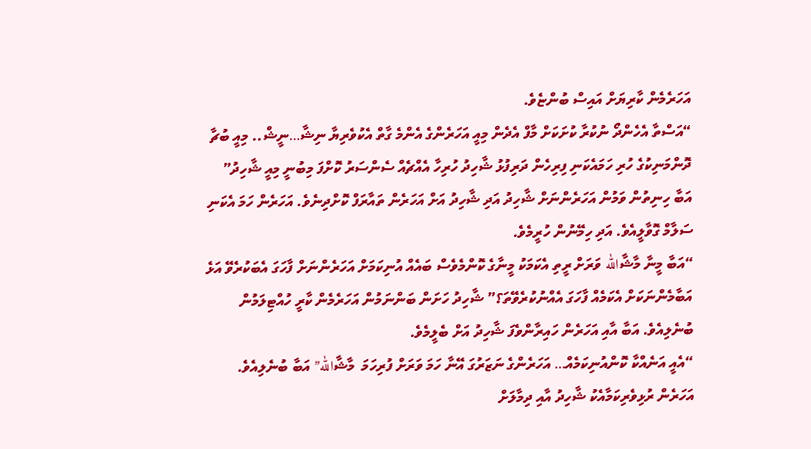އަހަރެމެން ކާރިޔަށް އައިސް ބުންޏެވެ.
“އަސްތާ އެހެންދޯ ނުކުރާ ކުށަކަށް މާފް އެދެން މިއީ އަހަރެންގެ އެންމެ ގާތް އެކުވެރިޔާ ނިޝާ…ނީޝް.. މިއީ ބުޗާ ދޮންމަނިކުގެ ހުރި ހަމައެކަނި ފިރިހެން ދަރިފުޅު ޝާހިދު ހުރިހާ އެއްޗެއް ސެންސަރު ކޮށްފަ މިބުނީ މިއީ ޝާހިދު” އަބާ ހިނިތުން ވަމުން އަހަރެންނަށް ޝާހިދު އަދި ޝާހިދު އަށް އަހަރެން ތައާރަފް ކޮށްދިނެވެ. އަހަރެން ހަމަ އެކަނި ސަލާމް ގޮވާލީއެވެ. އަދި ހިމޭނުން ހުރީމެވެ.
“އަބާ މީނާ މާޝާالله ވަރަށް ރީތި އެކަމަކު މީނާގެ ކޮންމެވެސް ބައެއް އުނިކަމަށް އަހަރެންނަށް ފާހަގަ އެބަކުރެވޭ އަޅެ އަބާމެންނަކަށް އެކަމެއް ފާހަގަ އެއްނުކުރެވޭތަ؟” ޝާހިދު ހަށަން ބަންނަމުން އަހަރެމެން ކާރީ ހުއްޓިލަމުން ބުނެލިއެވެ. އަބާ އާއި އަހަރެން ހައިރާންވެފަ ޝާހިދު އަށް ބެލީމެވެ.
“އެއީ އަނެއްކާ ކޮންއުނިކަމެއް… އަހަރެންގެ ނަޒަރުގަ އޭނާ ހަމަ ވަރަށް ފުރިހަމަ  މާޝާالله” އަބާ ބުނެލިއެވެ. އަހަރެން ރުޅިވެރިކަމާއެކު ޝާހިދު އާއި ދިމާލަށް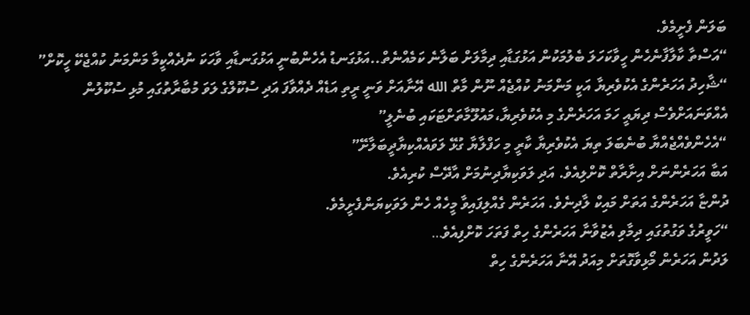ބަލަން ފެށީމެވެ.
“އަސްތާ ކާލާފާނެހެން ހީވާކަހަލަ ބެލުމަކުން އަޅުގަޑާއި ދިމާލަށް ބަލާނެ ކަމެއްނެތް..އަޅުގަނޑު އެހެންބުނީ އަޅުގަނޑާއި ވާހަކަ ނުދެއްކީމާ މަންމަނު ކުއްޖެކޭ ހީކޮށް”
“ޝާހިދު އަހަރެންގެ އެކުވެރިޔާ އަކީ މަންމަނު ކުއްޖެއް ނޫން މާތް الله އޭނާއަށް ވަނީ ރީތި އަޑެއް ދެއްވާފަ އަދި ސުކޫލްގެ ލަވަ މުބާރާތުގައި މުޅި ސުކޫލުން އެއްވަނައަށްވެސް ދިޔައީ ހަމަ އަހަރެންގެ މި އެކުވެރިޔާ،މައުލޫމާތަށްޓަކައި ބުނެލީ”
“އެހެންވެއްޖެއްޔާ ބުނެބަލަ ތިޔަ އެކުވެރިޔާ ކާރީ މި ހަފްލާޔާ ގުޅޭ ލަވައެއްކިޔާދީބަލާށޭ”
އަބާ އަހަރެންނަށް އިށާރާތް ކޮށްލިއެވެ. އަދި ލަވަކިޔާދިނުމަށް އާދޭސް ކުރިއެވެ.
ދުންޏާ އަހަރެންގެ އަތަށް މައިކް ލާދިނެވެ. އަހަރެން ގެއްލިފައިވާ މީހެއް ހެން ލަވަކިޔަންފެށީމެވެ.
“ހަވީރުގެ ވަގުތުގައި ދިމާވި އެޒުވާނާ އަހަރެންގެ ހިތް ފަތަހަ ކޮށްފިއެވެ…
ލަދުން އަހަރެން މޯޅިވާގޮތަށް މިއަދު އޭނާ އަހަރެންގެ ހިތް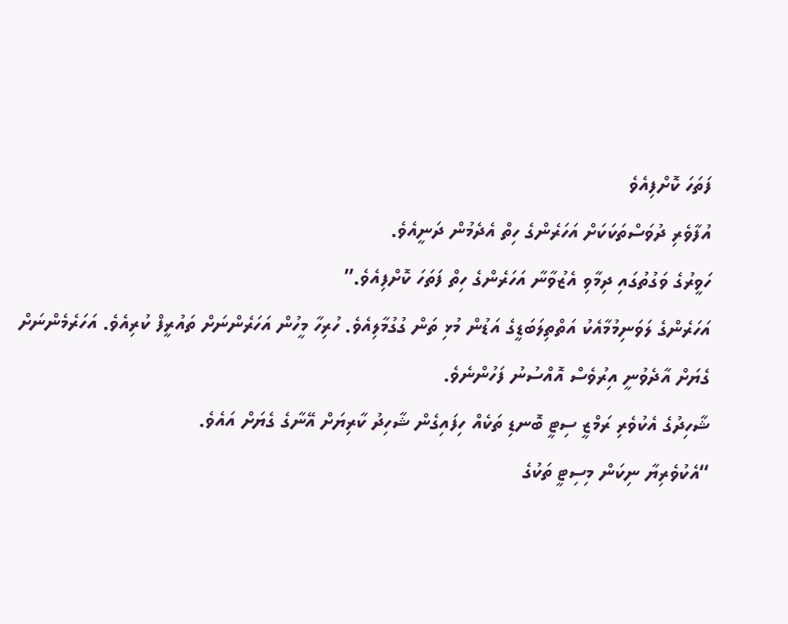ފަތަހަ ކޮށްފިއެވެ
އުފާވެރި ދުވަސްތަކަކަށް އަހަރެންގެ ހިތް އެދެމުން ދަނީއެވެ.
ހަވީރުގެ ވަގުތުގައި ދިމާވި އެޒުވާނާ އަހަރެންގެ ހިތް ފަތަހަ ކޮށްފިއެވެ.”
އަހަރެންގެ ލަވަނިމުމާއެކު އަތްތިލަބަޑީގެ އަޑުން މުޅި ތަން ގުގުމާލިއެވެ. ހުރިހާ މީހުން އަހަރެންނަށް ތައުރީފް ކުރިއެވެ. އަހަރެމެންނަށް ގެޔަށް އާދެވުނީ އިރުވެސް އޮއްސުނު ފަހުންނެވެ.
ޝާހިދުގެ އެކުވެރި ރަމްޒީ ސިޓީ ބޮނޑި ތަކެއް ހިފައިގެން ޝާހިދު ކާރިޔަށް އޭނާގެ ގެޔަށް އައެވެ.
“އެކުވެރިޔާ ނިކަން މިސިޓީ ތަކުގެ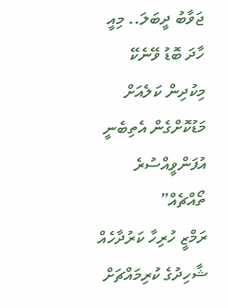ޖަވާބު ދީބަލަ.. މިއީ ހާދަ ބޮޑު ވޭނެކޭ މިކުދިން ކަލެއަށް މަޑުކޮށްގެން އެތިބެނީ އުފަންވީއްސުރެ ތޯއްޗެއް”
ރަމްޒީ ހުރިހާ ކަރުދާހެއް ޝާހިދުގެ ކުރިމައްޗަށް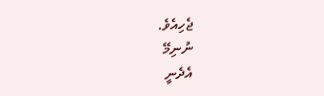ޖެހިއެވެ.
ނުނިމޭ
އެދެނީ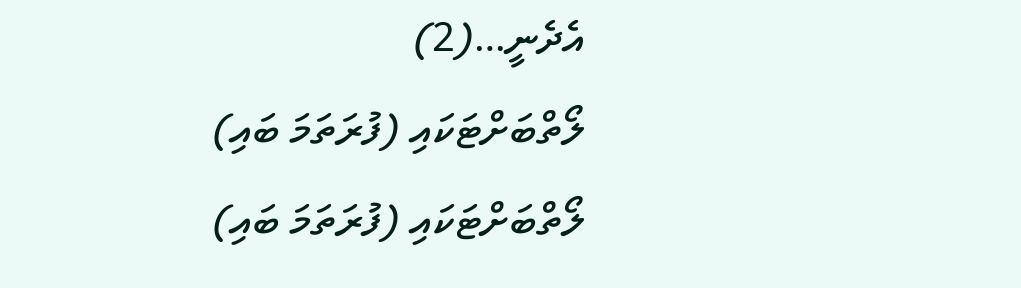އެދެނީ…(2)
ލޯތްބަށްޓަކައި (ފުރަތަމަ ބައި)
ލޯތްބަށްޓަކައި (ފުރަތަމަ ބައި)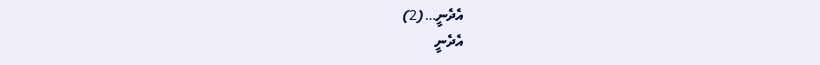އެދެނީ…(2)
އެދެނީ